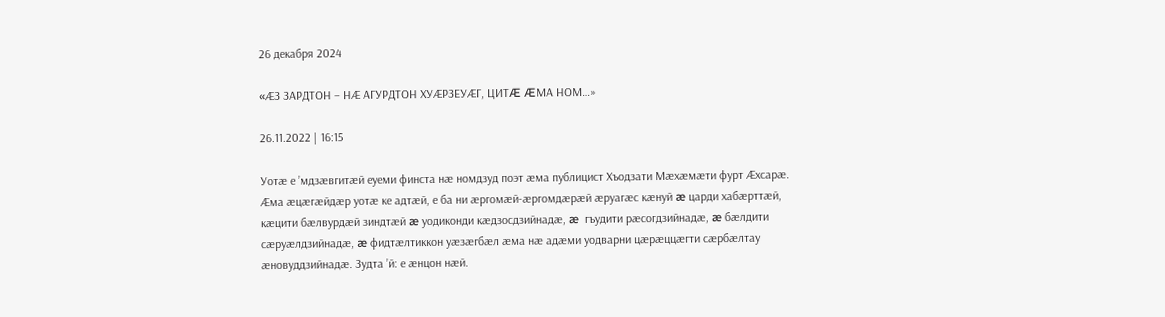26 декабря 2024

«ÆЗ ЗАРДТОН – НÆ АГУРДТОН ХУÆРЗЕУÆГ, ЦИТÆ ÆМА НОМ…»

26.11.2022 | 16:15

Уотæ е ’мдзæвгитæй еуеми финста нæ номдзуд поэт æма публицист Хъодзати Мæхæмæти фурт Æхсарæ. Æма æцæгæйдæр уотæ ке адтæй, е ба ни æргомæй-æргомдæрæй æруагæс кæнуй æ царди хабæрттæй, кæцити бæлвурдæй зиндтæй æ уодиконди кæдзосдзийнадæ, æ  гъудити рæсогдзийнадæ, æ бæлдити сæруæлдзийнадæ, æ фидтæлтиккон уæзæгбæл æма нæ адæми уодварни цæрæццæгти сæрбæлтау æновуддзийнадæ. Зудта ’й: е æнцон нæй.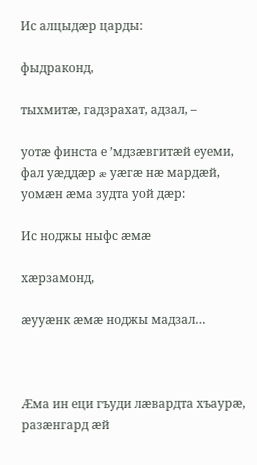Ис алцыдæр царды:

фыдраконд,

тыхмитæ, гадзрахат, адзал, –

уотæ финста е ’мдзæвгитæй еуеми, фал уæддæр æ уæгæ нæ мардæй, уомæн æма зудта уой дæр:

Ис ноджы ныфс æмæ

хæрзамонд,

æууæнк æмæ ноджы мадзал…



Æма ин еци гъуди лæвардта хъаурæ, разæнгард æй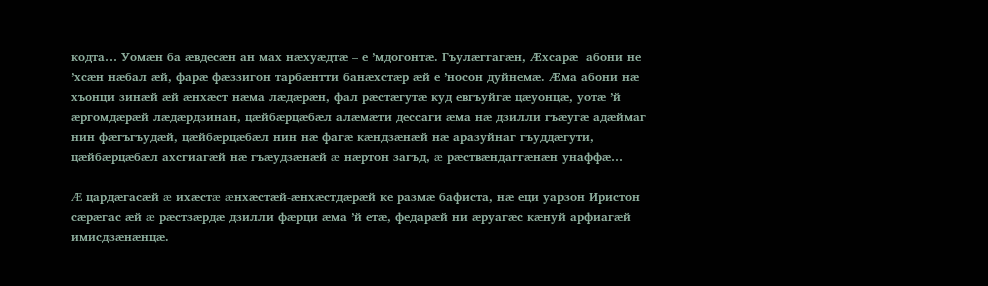кодта… Уомæн ба æвдесæн ан мах нæхуæдтæ – е ’мдогонтæ. Гъулæггагæн, Æхсарæ  абони не ’хсæн нæбал æй, фарæ фæззигон тарбæнтти банæхстæр æй е ’носон дуйнемæ. Æма абони нæ хъонци зинæй æй æнхæст нæма лæдæрæн, фал рæстæгутæ куд евгъуйгæ цæуонцæ, уотæ ’й æргомдæрæй лæдæрдзинан, цæйбæрцæбæл алæмæти дессаги æма нæ дзилли гъæугæ адæймаг нин фæгъгъудæй, цæйбæрцæбæл нин нæ фагæ кæндзæнæй нæ аразуйнаг гъуддæгути, цæйбæрцæбæл ахсгиагæй нæ гъæудзæнæй æ нæртон загъд, æ рæствæндаггæнæн унаффæ…

Æ цардæгасæй æ ихæстæ æнхæстæй-æнхæстдæрæй ке размæ бафиста, нæ еци уарзон Иристон сæрæгас æй æ рæстзæрдæ дзилли фæрци æма ’й етæ, федарæй ни æруагæс кæнуй арфиагæй имисдзæнæнцæ.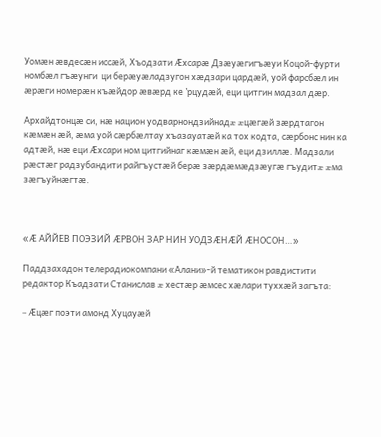Уомæн æвдесæн иссæй, Хъодзати Æхсарæ Дзæуæгигъæуи Коцой-фурти номбæл гъæунги  ци берæуæладзугон хæдзари цардæй, уой фарсбæл ин æрæги номерæн къæйдор æвæрд ке ’рцудæй, еци цитгин мадзал дæр.

Архайдтонцæ си, нæ национ уодварнондзийнадæ æцæгæй зæрдтагон кæмæн æй, æма уой сæрбæлтау хъазауатæй ка тох кодта, сæрбонс нин ка адтæй, нæ еци Æхсари ном цитгийнаг кæмæн æй, еци дзиллæ. Мадзали рæстæг радзубандити райгъустæй берæ зæрдæмæдзæугæ гъудитæ æма зæгъуйнæгтæ.



«Ӕ АЙЙЕВ ПОЭЗИЙ ӔРВОН ЗАР НИН УОДЗӔНӔЙ ӔНОСОН…»

Паддзахадон телерадиокомпани «Алани»-й тематикон равдистити редактор Къадзати Станислав æ хестæр æмсес хæлари туххæй загъта:

– Æцæг поэти амонд Хуцауæй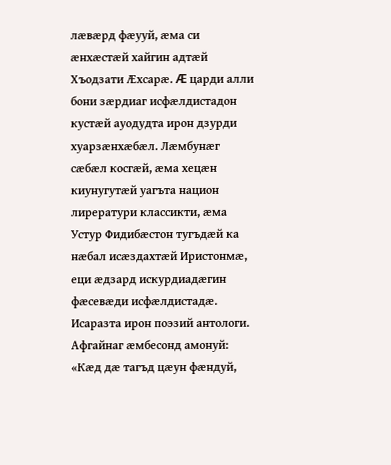лæвæрд фæууй, æма си æнхæстæй хайгин адтæй Хъодзати Æхсарæ. Æ царди алли бони зæрдиаг исфæлдистадон кустæй ауодудта ирон дзурди хуарзæнхæбæл. Лæмбунæг сæбæл косгæй, æма хецæн киунугутæй уагъта национ лирератури классикти, æма Устур Фидибæстон тугъдæй ка нæбал исæздахтæй Иристонмæ, еци æдзард искурдиадæгин фæсевæди исфæлдистадæ. Исаразта ирон поэзий антологи. Афгайнаг æмбесонд амонуй: «Кæд дæ тагъд цæун фæндуй,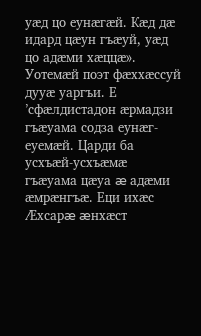уæд цо еунæгæй. Кæд дæ идард цæун гъæуй, уæд цо адæми хæццæ». Уотемæй поэт фæххæссуй дууæ уаргъи. Е ’сфæлдистадон æрмадзи гъæуама содза еунæг-еуемæй. Царди ба усхъæй-усхъæмæ гъæуама цæуа æ адæми æмрæнгъæ. Еци ихæс Æхсарæ æнхæст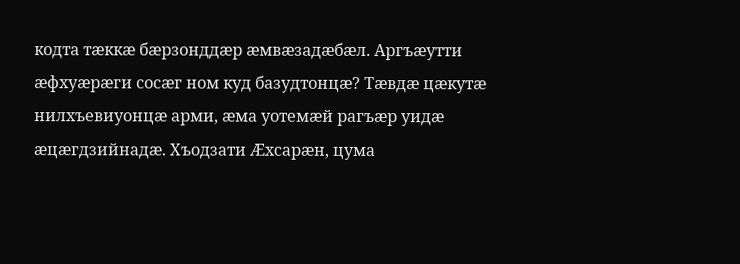кодта тæккæ бæрзонддæр æмвæзадæбæл. Аргъæутти æфхуæрæги сосæг ном куд базудтонцæ? Тæвдæ цæкутæ нилхъевиуонцæ арми, æма уотемæй рагъæр уидæ æцæгдзийнадæ. Хъодзати Æхсарæн, цума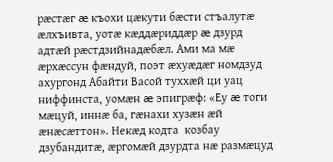рæстæг æ къохи цæкути бæсти стъалутæ æлхъивта, уотæ кæддæриддæр æ дзурд адтæй рæстдзийнадæбæл. Ами ма мæ æрхæссун фæндуй, поэт æхуæдæг номдзуд ахургонд Абайти Васой туххæй ци уац ниффинста, уомæн æ эпигрæф: «Еу æ тоги мæцуй, иннæ ба, гæнахи хузæн æй æнæсæттон». Некæд кодта  козбау дзубандитæ, æргомæй дзурдта нæ размæцуд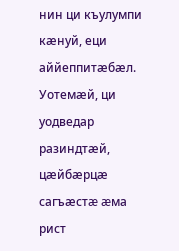нин ци къулумпи кæнуй, еци аййеппитæбæл. Уотемæй, ци уодведар разиндтæй,  цæйбæрцæ сагъæстæ æма рист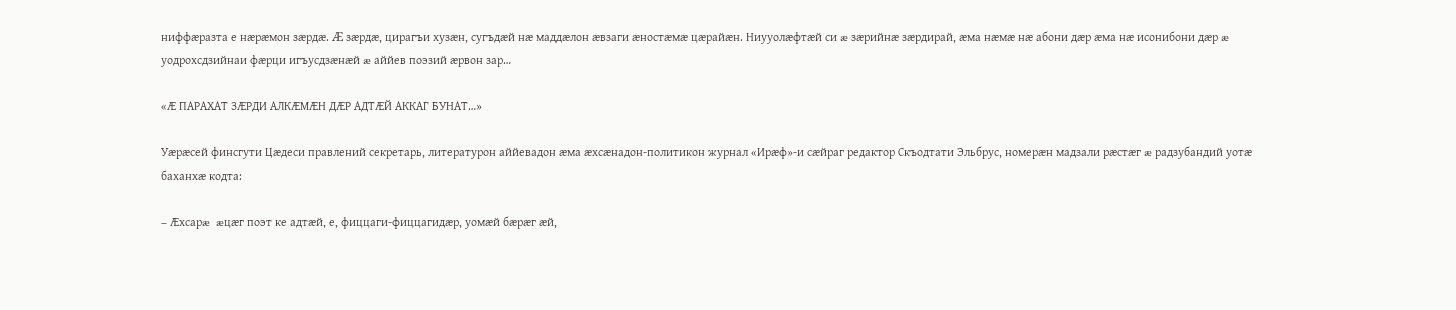ниффæразта е нæрæмон зæрдæ. Æ зæрдæ, цирагъи хузæн, сугъдæй нæ маддæлон æвзаги æностæмæ цæрайæн. Ниууолæфтæй си æ зæрийнæ зæрдирай, æма нæмæ нæ абони дæр æма нæ исонибони дæр æ уодрохсдзийнаи фæрци игъусдзæнæй æ аййев поэзий æрвон зар…

«Ӕ ПАРАХАТ ЗӔРДИ АЛКӔМӔН ДӔР АДТӔЙ АККАГ БУНАТ…»

Уæрæсей финсгути Цæдеси правлений секретарь, литературон аййевадон æма æхсæнадон-политикон журнал «Ирæф»-и сæйраг редактор Скъодтати Эльбрус, номерæн мадзали рæстæг æ радзубандий уотæ баханхæ кодта:

– Æхсарæ  æцæг поэт ке адтæй, е, фиццаги-фиццагидæр, уомæй бæрæг æй,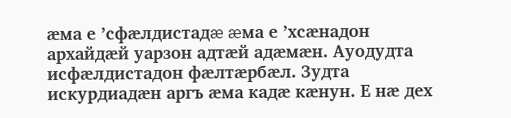æма е ’сфæлдистадæ æма е ’хсæнадон архайдæй уарзон адтæй адæмæн. Ауодудта исфæлдистадон фæлтæрбæл. Зудта  искурдиадæн аргъ æма кадæ кæнун. Е нæ дех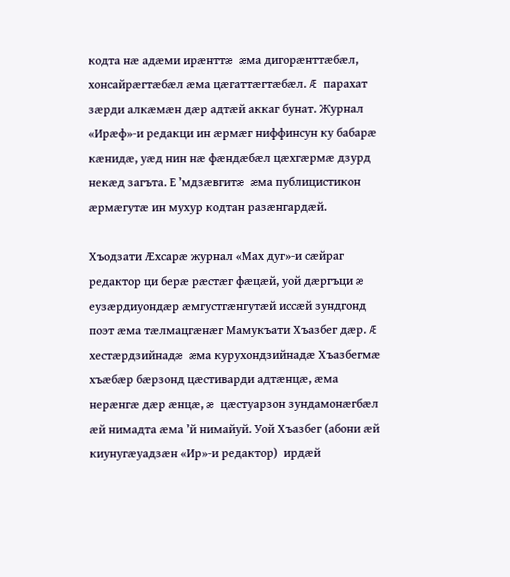кодта нæ адæми ирæнттæ æма дигорæнттæбæл, хонсайрæгтæбæл æма цæгаттæгтæбæл. Æ парахат зæрди алкæмæн дæр адтæй аккаг бунат. Журнал «Ирæф»-и редакци ин æрмæг ниффинсун ку бабарæ кæнидæ, уæд нин нæ фæндæбæл цæхгæрмæ дзурд некæд загъта. Е ’мдзæвгитæ æма публицистикон æрмæгутæ ин мухур кодтан разæнгардæй.

Хъодзати Æхсарæ журнал «Мах дуг»-и сæйраг редактор ци берæ рæстæг фæцæй, уой дæргъци æ еузæрдиуондæр æмгустгæнгутæй иссæй зундгонд поэт æма тæлмацгæнæг Мамукъати Хъазбег дæр. Æ хестæрдзийнадæ æма курухондзийнадæ Хъазбегмæ хъæбæр бæрзонд цæстиварди адтæнцæ, æма нерæнгæ дæр æнцæ, æ цæстуарзон зундамонæгбæл æй нимадта æма ’й нимайуй. Уой Хъазбег (абони æй киунугæуадзæн «Ир»-и редактор)  ирдæй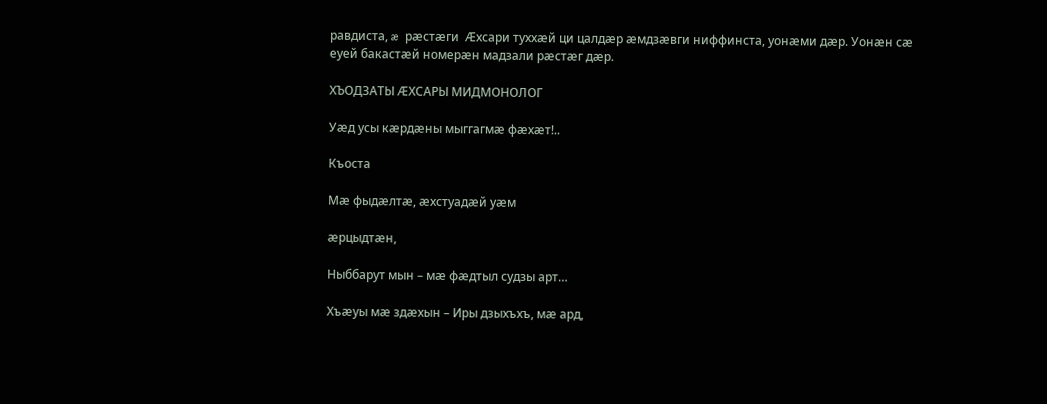равдиста, æ рæстæги  Æхсари туххæй ци цалдæр æмдзæвги ниффинста, уонæми дæр. Уонæн сæ еуей бакастæй номерæн мадзали рæстæг дæр.

ХЪОДЗАТЫ ÆХСАРЫ МИДМОНОЛОГ

Уæд усы кæрдæны мыггагмæ фæхæт!..

Къоста

Мæ фыдæлтæ, æхстуадæй уæм

æрцыдтæн,

Ныббарут мын – мæ фæдтыл судзы арт…

Хъæуы мæ здæхын – Иры дзыхъхъ, мæ ард,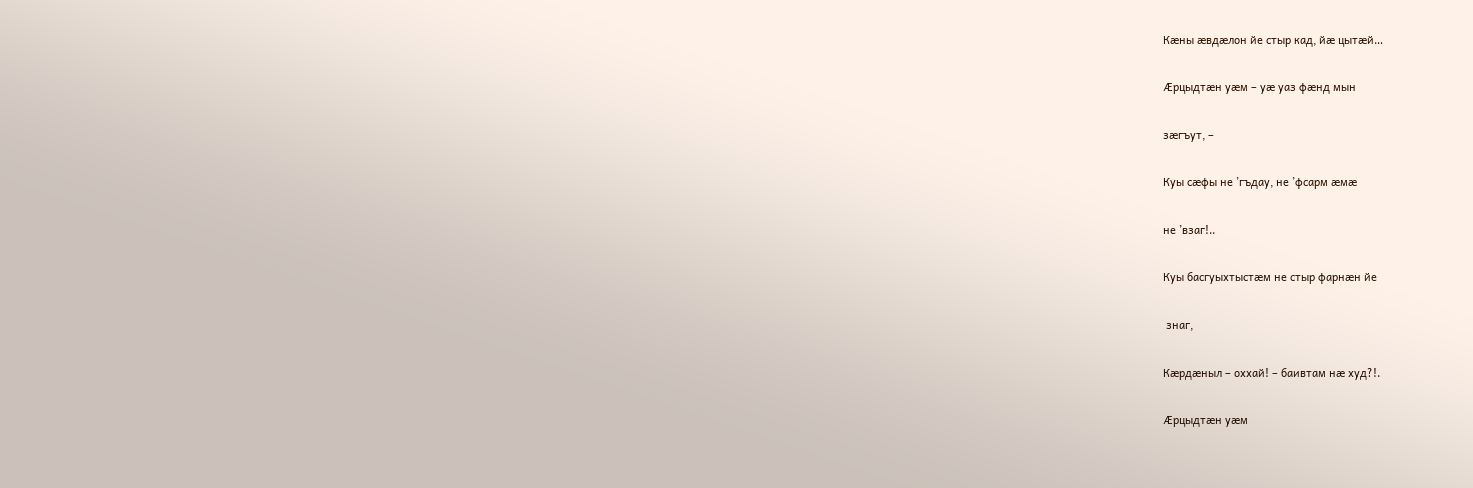Кæны æвдæлон йе стыр кад, йæ цытæй…

Æрцыдтæн уæм – уæ уаз фæнд мын

зæгъут, –

Куы сæфы не ’гъдау, не ’фсарм æмæ

не ’взаг!..

Куы басгуыхтыстæм не стыр фарнæн йе

 знаг,

Кæрдæныл – оххай! – баивтам нæ худ?!.

Æрцыдтæн уæм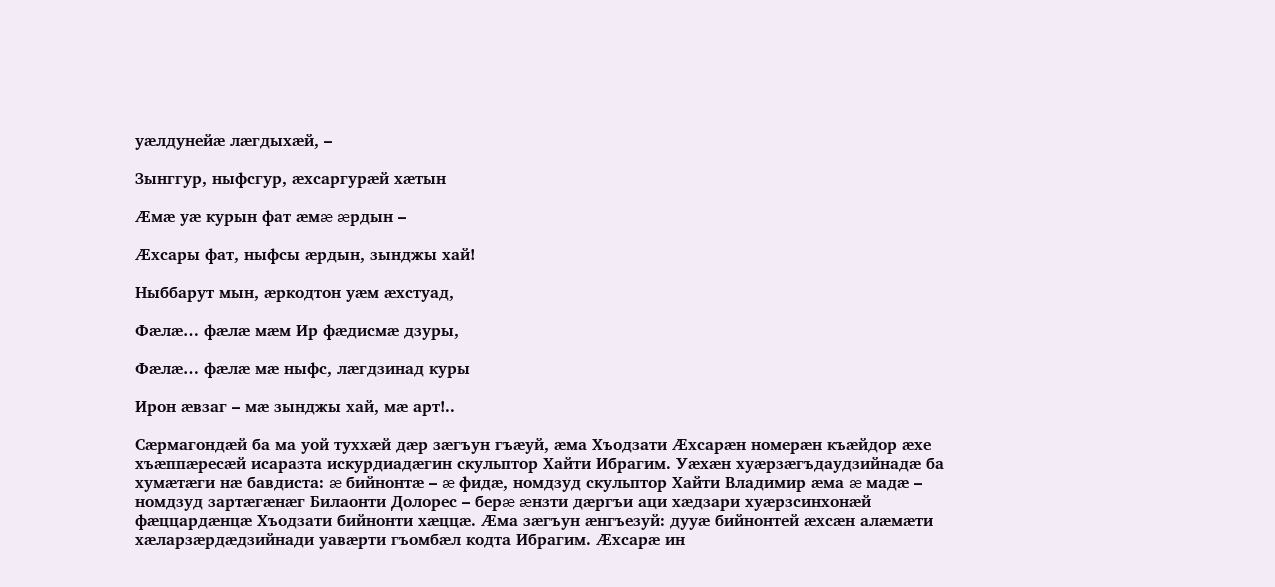уæлдунейæ лæгдыхæй, –

Зынггур, ныфсгур, æхсаргурæй хæтын

Æмæ уæ курын фат æмæ æрдын –

Æхсары фат, ныфсы æрдын, зынджы хай!

Ныббарут мын, æркодтон уæм æхстуад,

Фæлæ… фæлæ мæм Ир фæдисмæ дзуры,

Фæлæ… фæлæ мæ ныфс, лæгдзинад куры

Ирон æвзаг – мæ зынджы хай, мæ арт!..

Сæрмагондæй ба ма уой туххæй дæр зæгъун гъæуй, æма Хъодзати Æхсарæн номерæн къæйдор æхе хъæппæресæй исаразта искурдиадæгин скульптор Хайти Ибрагим. Уæхæн хуæрзæгъдаудзийнадæ ба хумæтæги нæ бавдиста: æ бийнонтæ – æ фидæ, номдзуд скульптор Хайти Владимир æма æ мадæ – номдзуд зартæгæнæг Билаонти Долорес – берæ æнзти дæргъи аци хæдзари хуæрзсинхонæй фæццардæнцæ Хъодзати бийнонти хæццæ. Æма зæгъун æнгъезуй: дууæ бийнонтей æхсæн алæмæти хæларзæрдæдзийнади уавæрти гъомбæл кодта Ибрагим. Æхсарæ ин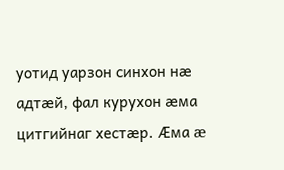уотид уарзон синхон нæ адтæй, фал курухон æма цитгийнаг хестæр. Æма æ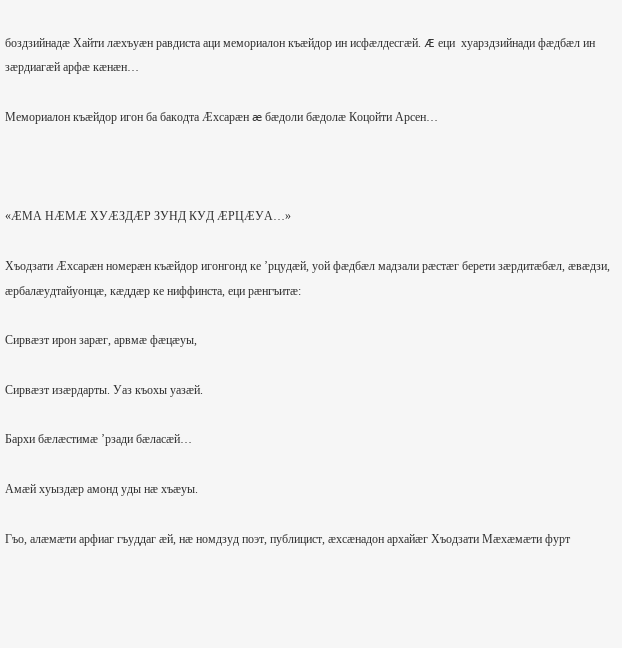боздзийнадæ Хайти лæхъуæн равдиста аци мемориалон къæйдор ин исфæлдесгæй. Æ еци  хуарздзийнади фæдбæл ин зæрдиагæй арфæ кæнæн…

Мемориалон къæйдор игон ба бакодта Æхсарæн æ бæдоли бæдолæ Коцойти Арсен…



«ӔМА НӔМӔ ХУӔЗДӔР ЗУНД КУД ӔРЦӔУА…»

Хъодзати Æхсарæн номерæн къæйдор игонгонд ке ’рцудæй, уой фæдбæл мадзали рæстæг берети зæрдитæбæл, æвæдзи, æрбалæудтайуонцæ, кæддæр ке ниффинста, еци рæнгъитæ:

Сирвæзт ирон зарæг, арвмæ фæцæуы,

Сирвæзт изæрдарты. Уаз къохы уазæй.

Бархи бæлæстимæ ’рзади бæласæй…

Амæй хуыздæр амонд уды нæ хъæуы.

Гъо, алæмæти арфиаг гъуддаг æй, нæ номдзуд поэт, публицист, æхсæнадон архайæг Хъодзати Мæхæмæти фурт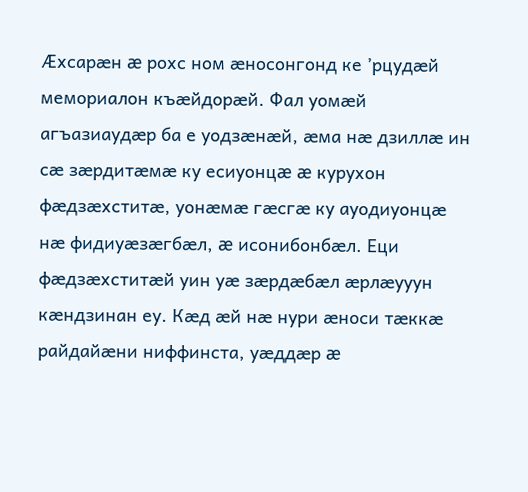Æхсарæн æ рохс ном æносонгонд ке ’рцудæй мемориалон къæйдорæй. Фал уомæй агъазиаудæр ба е уодзæнæй, æма нæ дзиллæ ин сæ зæрдитæмæ ку есиуонцæ æ курухон фæдзæхститæ, уонæмæ гæсгæ ку ауодиуонцæ нæ фидиуæзæгбæл, æ исонибонбæл. Еци фæдзæхститæй уин уæ зæрдæбæл æрлæууун кæндзинан еу. Кæд æй нæ нури æноси тæккæ райдайæни ниффинста, уæддæр æ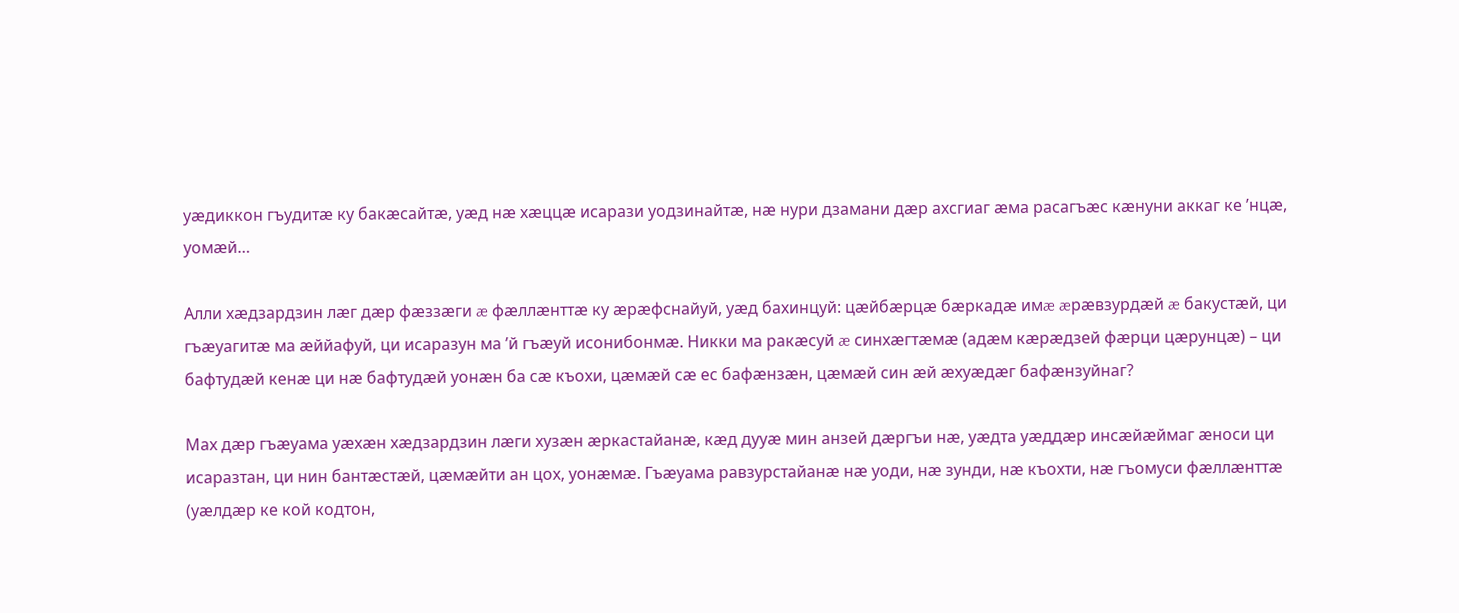уæдиккон гъудитæ ку бакæсайтæ, уæд нæ хæццæ исарази уодзинайтæ, нæ нури дзамани дæр ахсгиаг æма расагъæс кæнуни аккаг ке ’нцæ, уомæй…

Алли хæдзардзин лæг дæр фæззæги æ фæллæнттæ ку æрæфснайуй, уæд бахинцуй: цæйбæрцæ бæркадæ имæ æрæвзурдæй æ бакустæй, ци гъæуагитæ ма æййафуй, ци исаразун ма ’й гъæуй исонибонмæ. Никки ма ракæсуй æ синхæгтæмæ (адæм кæрæдзей фæрци цæрунцæ) – ци бафтудæй кенæ ци нæ бафтудæй уонæн ба сæ къохи, цæмæй сæ ес бафæнзæн, цæмæй син æй æхуæдæг бафæнзуйнаг?

Мах дæр гъæуама уæхæн хæдзардзин лæги хузæн æркастайанæ, кæд дууæ мин анзей дæргъи нæ, уæдта уæддæр инсæйæймаг æноси ци исаразтан, ци нин бантæстæй, цæмæйти ан цох, уонæмæ. Гъæуама равзурстайанæ нæ уоди, нæ зунди, нæ къохти, нæ гъомуси фæллæнттæ (уæлдæр ке кой кодтон,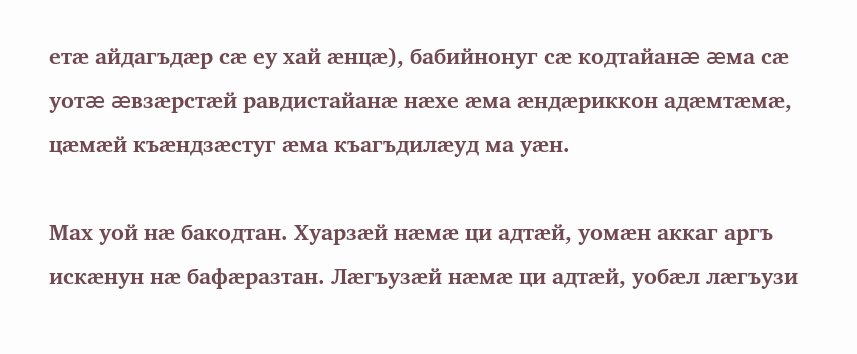етæ айдагъдæр сæ еу хай æнцæ), бабийнонуг сæ кодтайанæ æма сæ уотæ æвзæрстæй равдистайанæ нæхе æма æндæриккон адæмтæмæ, цæмæй къæндзæстуг æма къагъдилæуд ма уæн.

Мах уой нæ бакодтан. Хуарзæй нæмæ ци адтæй, уомæн аккаг аргъ искæнун нæ бафæразтан. Лæгъузæй нæмæ ци адтæй, уобæл лæгъузи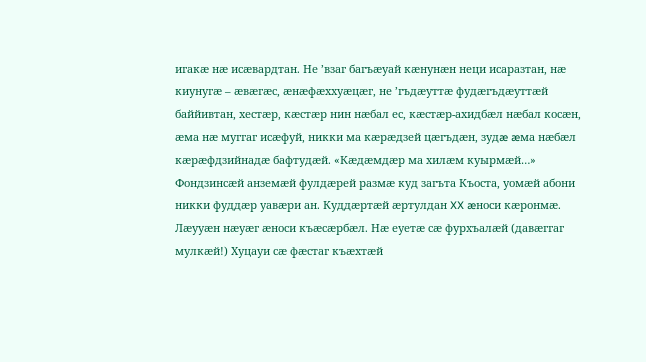игакæ нæ исæвардтан. Не ’взаг багъæуай кæнунæн неци исаразтан, нæ киунугæ – æвæгæс, æнæфæххуæцæг, не ’гъдæуттæ фудæгъдæуттæй баййивтан, хестæр, кæстæр нин нæбал ес, кæстæр-ахидбæл нæбал косæн, æма нæ муггаг исæфуй, никки ма кæрæдзей цæгъдæн, зудæ æма нæбæл кæрæфдзийнадæ бафтудæй. «Кæдæмдæр ма хилæм куырмæй…» Фондзинсæй анземæй фулдæрей размæ куд загъта Къоста, уомæй абони никки фуддæр уавæри ан. Куддæртæй æртулдан XX æноси кæронмæ. Лæууæн нæуæг æноси къæсæрбæл. Нæ еуетæ сæ фурхъалæй (давæггаг мулкæй!) Хуцауи сæ фæстаг къæхтæй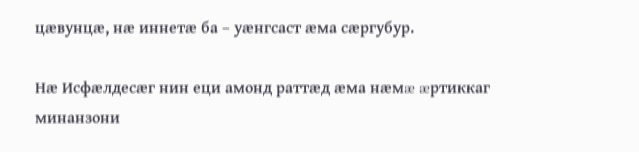цæвунцæ, нæ иннетæ ба – уæнгсаст æма сæргубур.

Нæ Исфæлдесæг нин еци амонд раттæд æма нæмæ æртиккаг минанзони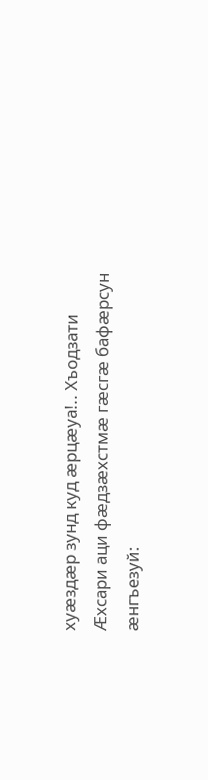хуæздæр зунд куд æрцæуа!.. Хъодзати Æхсари аци фæдзæхстмæ гæсгæ бафæрсун æнгъезуй: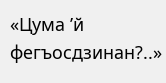«Цума ’й фегъосдзинан?..»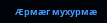Æрмæг мухурмæ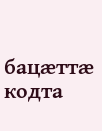бацæттæ кодта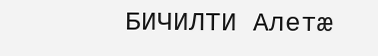БИЧИЛТИ Алетæ